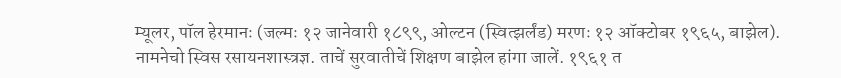म्यूलर, पॉल हेरमानः (जल्मः १२ जानेवारी १८९९, ओल्टन (स्वित्झर्लंड) मरणः १२ ऑक्टोबर १९६५, बाझेल).
नामनेचो स्विस रसायनशास्त्रज्ञ. ताचें सुरवातीचें शिक्षण बाझेल हांगा जालें. १९६१ त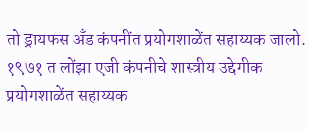तो ड्रायफस अँड कंपनींत प्रयोगशाळेंत सहाय्यक जालो. १९७१ त लोंझा एजी कंपनीचे शास्त्रीय उद्देगीक प्रयोगशाळेंत सहाय्यक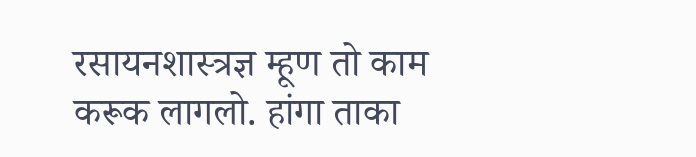रसायनशास्त्रज्ञ म्हूण तो काम करूक लागलो. हांगा ताका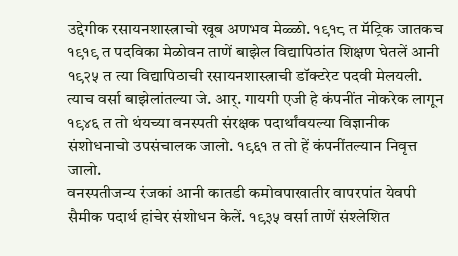उद्देगीक रसायनशास्त्राचो खूब अणभव मेळ्ळो. १९१८ त मॅट्रिक जातकच १९१९ त पदविका मेळोवन ताणें बाझेल विद्यापिठांत शिक्षण घेतलें आनी १९२५ त त्या विद्यापिठाची रसायनशास्त्राची डॉक्टरेट पदवी मेलयली. त्याच वर्सा बाझेलांतल्या जे. आर्. गायगी एजी हे कंपनींत नोकरेक लागून १९४६ त तो थंयच्या वनस्पती संरक्षक पदार्थांवयल्या विज्ञानीक संशोधनाचो उपसंचालक जालो. १९६१ त तो हें कंपनींतल्यान निवृत्त जालो.
वनस्पतीजन्य रंजकां आनी कातडी कमोवपाखातीर वापरपांत येवपी सैमीक पदार्थ हांचेर संशोधन केलें. १९३५ वर्सा ताणें संश्लेशित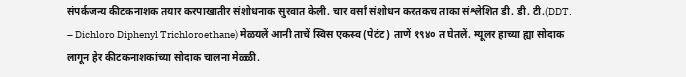संपर्कजन्य कीटकनाशक तयार करपाखातीर संशोधनाक सुरवात केली. चार वर्सां संशोधन करतकच ताका संश्लेशित डी. डी. टी.(DDT. – Dichloro Diphenyl Trichloroethane) मेळयलें आनी ताचें स्विस एकस्व (पेटंट) ताणें १९४० त घेतलें. म्यूलर हाच्या ह्या सोदाक लागून हेर कीटकनाशकांच्या सोदाक चालना मेळ्ळी.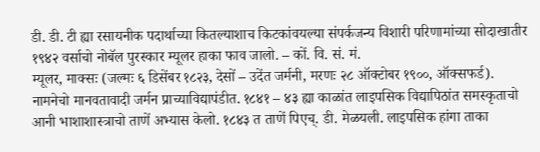डी. डी. टी ह्या रसायनीक पदार्थाच्या कितल्याशाच किटकांवयल्या संपर्कजन्य विशारी परिणामांच्या सोदाखातीर १९४२ वर्साचो नोबॅल पुरस्कार म्यूलर हाका फाव जालो. – कों. वि. सं. मं.
म्यूलर, माक्सः (जल्मः ६ डिसेंबर १८२३, देसों – उदेंत जर्मनी, मरणः २८ ऑक्टोबर १९००, ऑक्सफर्ड).
नामनेचो मानवतावादी जर्मन प्राच्याविद्यापंडीत. १८४१ – ४३ ह्या काळांत लाइपसिक विद्यापिठांत समस्कृताचो आनी भाशाशास्त्राचो ताणें अभ्यास केलो. १८४३ त ताणें पिएच्. डी. मेळयली. लाइपसिक हांगा ताका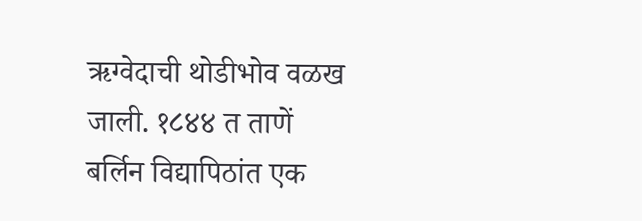ऋग्वेदाची थोडीभोव वळख जाली. १८४४ त ताणें बर्लिन विद्यापिठांत एक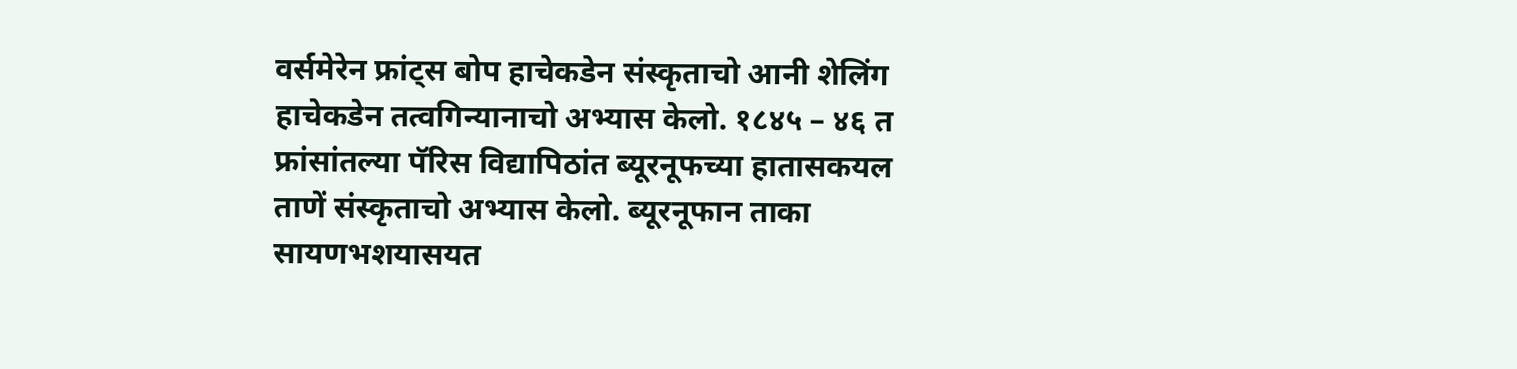वर्समेरेन फ्रांट्स बोप हाचेकडेन संस्कृताचो आनी शेलिंग हाचेकडेन तत्वगिन्यानाचो अभ्यास केलो. १८४५ – ४६ त फ्रांसांतल्या पॅरिस विद्यापिठांत ब्यूरनूफच्या हातासकयल ताणें संस्कृताचो अभ्यास केलो. ब्यूरनूफान ताका सायणभशयासयत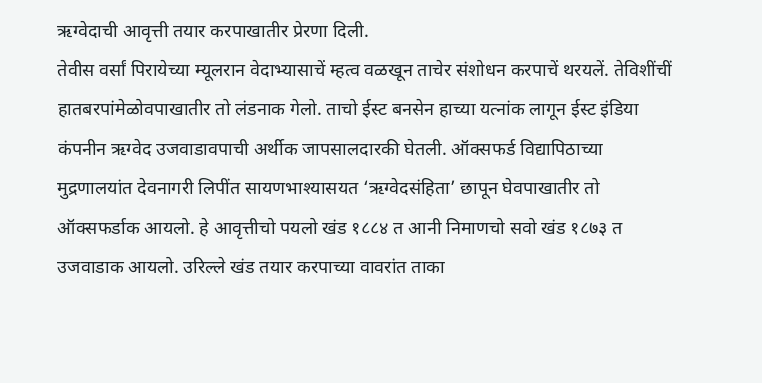ऋग्वेदाची आवृत्ती तयार करपाखातीर प्रेरणा दिली.
तेवीस वर्सां पिरायेच्या म्यूलरान वेदाभ्यासाचें म्हत्व वळखून ताचेर संशोधन करपाचें थरयलें. तेविशींचीं हातबरपांमेळोवपाखातीर तो लंडनाक गेलो. ताचो ईस्ट बनसेन हाच्या यत्नांक लागून ईस्ट इंडिया कंपनीन ऋग्वेद उजवाडावपाची अर्थीक जापसालदारकी घेतली. ऑक्सफर्ड विद्यापिठाच्या मुद्रणालयांत देवनागरी लिपींत सायणभाश्यासयत ‘ऋग्वेदसंहिता’ छापून घेवपाखातीर तो ऑक्सफर्डाक आयलो. हे आवृत्तीचो पयलो खंड १८८४ त आनी निमाणचो सवो खंड १८७३ त उजवाडाक आयलो. उरिल्ले खंड तयार करपाच्या वावरांत ताका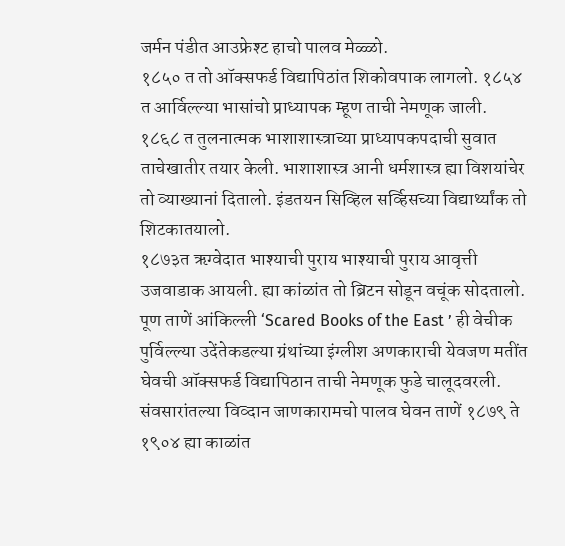जर्मन पंडीत आउफ्रेश्ट हाचो पालव मेळ्ळो.
१८५० त तो ऑक्सफर्ड विद्यापिठांत शिकोवपाक लागलो. १८५४ त आर्विल्ल्या भासांचो प्राध्यापक म्हूण ताची नेमणूक जाली. १८६८ त तुलनात्मक भाशाशास्त्राच्या प्राध्यापकपदाची सुवात ताचेखातीर तयार केली. भाशाशास्त्र आनी धर्मशास्त्र ह्या विशयांचेर तो व्याख्यानां दितालो. इंडतयन सिव्हिल सर्व्हिसच्या विद्यार्थ्यांक तो शिटकातयालो.
१८७३त ऋग्वेदात भाश्याची पुराय भाश्याची पुराय आवृत्ती उजवाडाक आयली. ह्या कांळांत तो ब्रिटन सोडून वचूंक सोदतालो. पूण ताणें आंकिल्ली ‘Scared Books of the East ’ ही वेचीक पुर्विल्ल्या उदेंतेकडल्या ग्रंथांच्या इंग्लीश अणकाराची येवजण मतींत घेवची ऑक्सफर्ड विद्यापिठान ताची नेमणूक फुडे चालूदवरली. संवसारांतल्या विव्दान जाणकारामचो पालव घेवन ताणें १८७९ ते १९०४ ह्या काळांत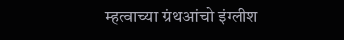म्हत्वाच्या ग्रंथआंचो इंग्लीश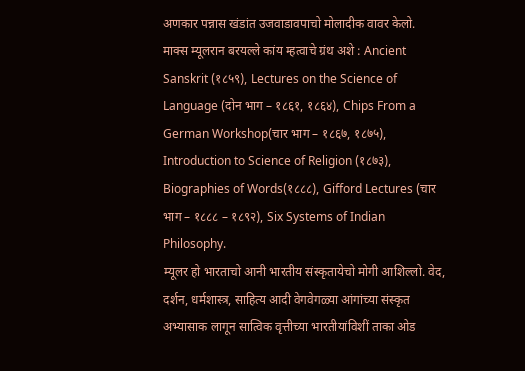अणकार पन्नास खंडांत उजवाडावपाचो मोलादीक वावर केलो.
माक्स म्यूलरान बरयल्ले कांय म्हत्वाचे ग्रंथ अशे : Ancient Sanskrit (१८५९), Lectures on the Science of Language (दोन भाग – १८६१, १८६४), Chips From a German Workshop(चार भाग – १८६७, १८७५), Introduction to Science of Religion (१८७३), Biographies of Words(१८८८), Gifford Lectures (चार भाग – १८८८ – १८९२), Six Systems of Indian Philosophy.
म्यूलर हो भारताचो आनी भारतीय संस्कृतायेचो मोगी आशिल्लो. वेद, दर्शन, धर्मशास्त्र, साहित्य आदी वेगवेगळ्या आंगांच्या संस्कृत अभ्यासाक लागून सात्विक वृत्तीच्या भारतीयांविशीं ताका ओड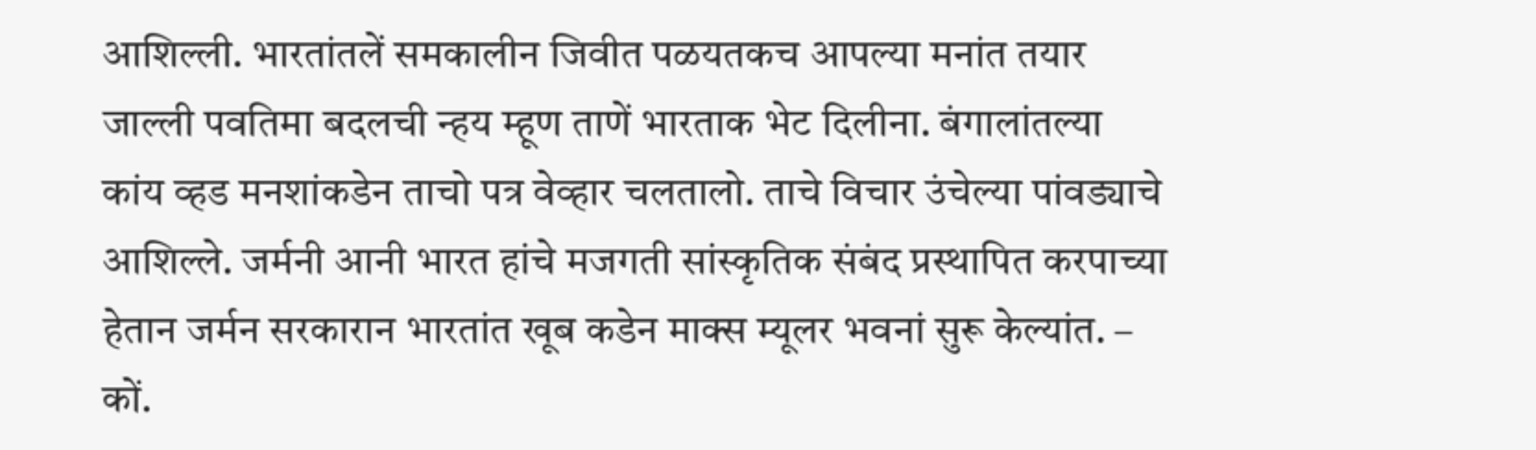आशिल्ली. भारतांतलें समकालीन जिवीत पळयतकच आपल्या मनांत तयार जाल्ली पवतिमा बदलची न्हय म्हूण ताणें भारताक भेट दिलीना. बंगालांतल्या कांय व्हड मनशांकडेन ताचो पत्र वेव्हार चलतालो. ताचे विचार उंचेल्या पांवड्याचे आशिल्ले. जर्मनी आनी भारत हांचे मजगती सांस्कृतिक संबंद प्रस्थापित करपाच्या हेतान जर्मन सरकारान भारतांत खूब कडेन माक्स म्यूलर भवनां सुरू केल्यांत. – कों.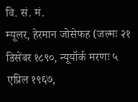वि. सं. मं.
म्यूलर, हेरमान जोसेफह (जल्मः २१ डिसेंबर १८९०, न्यूयॉर्क मरणः ५ एप्रिल १९६७,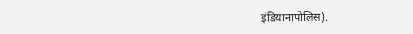इंडियानापोलिस).